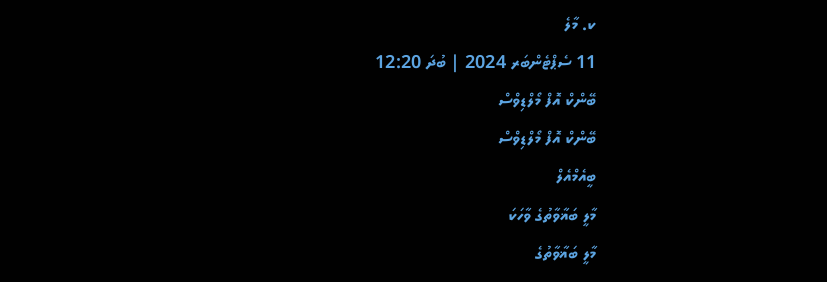ކ. މާލެ
11 ސެޕްޓެންބަރ 2024 | ބުދަ 12:20
ބޭންކް އޮފް މޯލްޑިވްސް
ބޭންކް އޮފް މޯލްޑިވްސް
ބީއެމްއެލް
މާލީ ބަޣާވާތުގެ ވާހަކަ
މާލީ ބަޣާވާތުގެ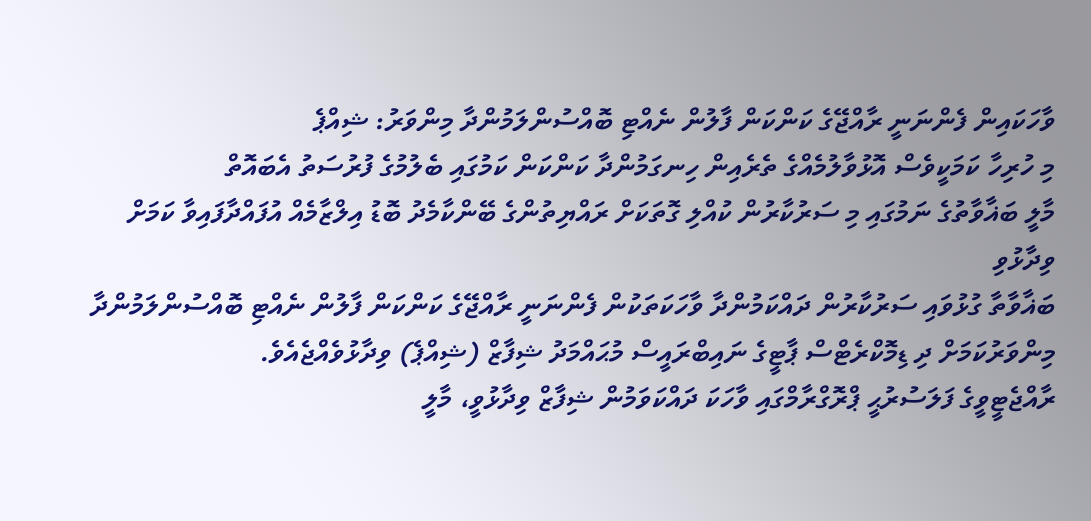ވާހަކައިން ފެންނަނީ ރާއްޖޭގެ ކަންކަން ފާލުން ނެއްޓި ބޮއްސުންލަމުންދާ މިންވަރު: ޝިއްޕެ
މި ހުރިހާ ކަމަކީވެސް އޮޅުވާލުމެއްގެ ތެރެއިން ހިނގަމުންދާ ކަންކަން ކަމުގައި ބެލުމުގެ ފުރުސަތު އެބައޮތް
މާލީ ބަޣާވާތުގެ ނަމުގައި މި ސަރުކާރުން ކުއްލި ގޮތަކަށް ރައްޔިތުންގެ ބޭންކާމެދު ބޮޑު އިލްޒާމެއް އުފައްދާފައިވާ ކަމަށް ވިދާޅުވި
ބަޣާވާތާ ގުޅުވައި ސަރުކާރުން ދައްކަމުންދާ ވާހަކަތަކުން ފެންނަނީ ރާއްޖޭގެ ކަންކަން ފާލުން ނެއްޓި ބޮއްސުންލަމުންދާ މިންވަރުކަމަށް ދި ޑިމޮކްރެޓްސް ޕާޓީގެ ނައިބްރައީސް މުޙައްމަދު ޝިފާޒް (ޝިއްޕެ) ވިދާޅުވެއްޖެއެވެ.
ރާއްޖެޓީވީގެ ފަލަސުރުޙީ ޕްރޮގްރާމްގައި ވާހަކަ ދައްކަވަމުން ޝިފާޒް ވިދާޅުވީ، މާލީ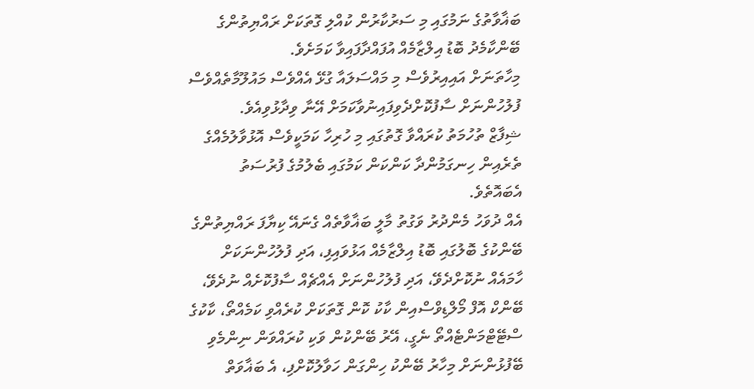ބަޣާވާތުގެ ނަމުގައި މި ސަރުކާރުން ކުއްލި ގޮތަކަށް ރައްޔިތުންގެ ބޭންކާމެދު ބޮޑު އިލްޒާމެއް އުފައްދާފައިވާ ކަމަށެވެ.
މިހާތަނަށް އައިއިރުވެސް މި މައްސަލައާ ގުޅޭ އެއްވެސް މައުލޫމާތެއްވެސް ފުލުހުންނަށް ސާފުކޮށްދެވިފައިނުވާކަމަށް އޭނާ ވިދާޅުވިއެވެ.
ޝިފާޒް ތުހުމަތު ކުރައްވާ ގޮތުގައި މި ހުރިހާ ކަމަކީވެސް އޮޅުވާލުމެއްގެ ތެރެއިން ހިނގަމުންދާ ކަންކަން ކަމުގައި ބެލުމުގެ ފުރުސަތު އެބައޮތެވެ.
އެއް ދުވަހު މެންދުރު ވަގުތު މާލީ ބަޣާވާތެއް ގެނައޭ ކިޔާފަ ރައްޔިތުންގެ ބޭންކުގެ ބޮލުގައި ބޮޑު އިލްޒާމެއް އަޅުވައިފި، އަދި ފުލުހުންނަކަށް ހާމައެއް ނުކޮށްދެވޭ، އަދި ފުލުހުންނަށް އެއްޗެއް ސާފުކޮށެއް ނުދެވޭ، ބޭންކް އޮފް މޯލްޑިވްސްއިން ކާކު ކޮން ގޮތަކަށް ކުރެއްވި ކަމެއްތޯ، ކާކުގެ ސްޓޭޓްމަންޓެއްތޯ ނެގީ، އޭރު ބޭންކުން ވަކި ކުރައްވަން ނިންމެވި ބޭފުޅުންނަށް މިހާރު ބޭންކު ހިންގަން ހަވާލުކޮށްފި، އެ ބަޣާވަތް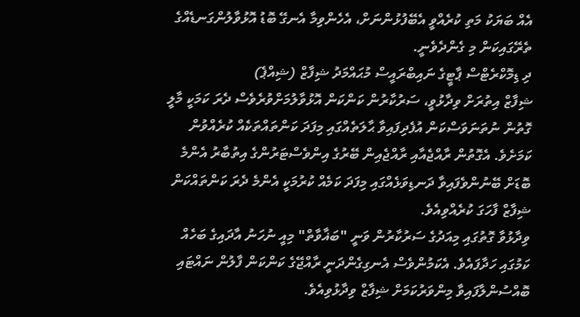އެއް ބަޔަކު މަތި ކުރެއްވީ އެބޭފުޅުންނަށް، އެހެންވިމާ އެނގޭ ބޮޑު އޮޅުވާލުންގަނޑެއްގެ ތެރޭގައިކަން މި ގެންދެވެނީ.
ދި ޑިމޮކްރެޓްސް ޕާޓީގެ ނައިބްރައީސް މުޙައްމަދު ޝިފާޒް (ޝިއްޕެ)
ޝިފާޒް އިތުރަށް ވިދާޅުވީ، ސަރުކާރުން ކަންކަން އޮޅުވާލުމަށްވުރެވެސް ދެރަ ކަމަކީ މާލީ ގޮތުން ނުތަނަވަސްކަން އުފެދިފައިވާ ޙާލަތެއްގައި މިފަދަ ކަންތައްތަކެއް ކުރެއްވުން ކަމަށެވެ. އެގޮތުން ރާއްޖެއާއި ރާއްޖެއިން ބޭރުގެ އިންވެސްޓަރުންގެ އިތުބާރު އެންމެ ބޮޑަށް ބޭނުންވެފައިވާ ދަނޑިވަޅެއްގައި މިފަދަ ކަމެއް ކުރުމަކީ އެންމެ ދެރަ ކަންތައްކަން ޝިފާޒް ފާހަގަ ކުރެއްވިއެވެ.
ވިދާޅުވާ ގޮތުގައި މިއަދުގެ ސަރުކާރުން ވަނީ "ބަޣާވާތް" މިއީ ނުހަނު އާދައިގެ ބަހެއް ކަމުގައި ހަދާފައެވެ. އެކަމުންވެސް އެނގިގެންދަނީ ރާއްޖޭގެ ކަންކަން ފާލުން ނައްޓައި ބޮއްސުންލާފައިވާ މިންވަރުކަމަށް ޝިފާޒް ވިދާޅުވިއެވެ.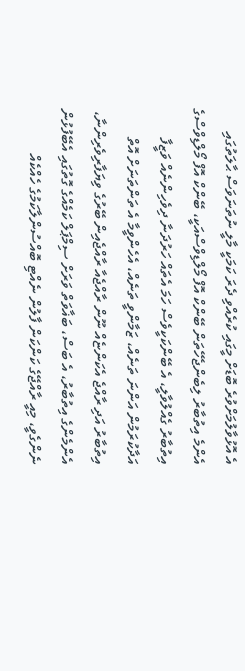އެ އޮޅުވާލުމަށްވުރެ ބޮޑަށް މީގައި ކުރެއްވި ދެރަ ކަމަކީ މާލީ ނުތަނަވަސް ޙާލަތުގައި އެންމެ އިތުބާރު ލިބެންޖެހޭތަން ބޭންކް އޮފް މޯލްޑިވްސްއަކީ، ބޭންކް އޮފް މޯލްޑިވްސްގެ އިތުބާރު ގެއްލުވާލީ، އެ ބޭންކަކީވެސް ހަމަ އެތައް ހަރުދަނާ ދިވެހިންނެއް ވަޒީފާ އަދާކުރަމުން އަންނަ ތަނެއް، ޒަމާންވީ ތަނެއް، އެހެންވީމާ އެ ތަންތަނަށް އޮތް އިތުބާރު އަދި ރާއްޖެ އެކަންޏެއް ނޫން ރާއްޖެއާ ރާއްޖެއިން ބޭރުގެ ވިޔަފާރިވެރިންނާ، އެންމެންގެ އިތުބާރު، އެ ބަސް، ބަޣާވަތް ވަރަށް ސިމްޕަލް ކަމެއްގެ ގޮތުގައި އެބޭފުޅުން ނެންގެވީ، މިއީ ރާއްޖޭގެ ކަންކަން ފާލުން ނެއްޓި ބޮއްސުންލާކަމުގެ ހެއްކެއް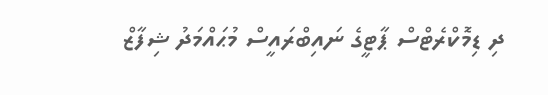ދި ޑިމޮކްރެޓްސް ޕާޓީގެ ނައިބްރައީސް މުޙައްމަދު ޝިފާޒް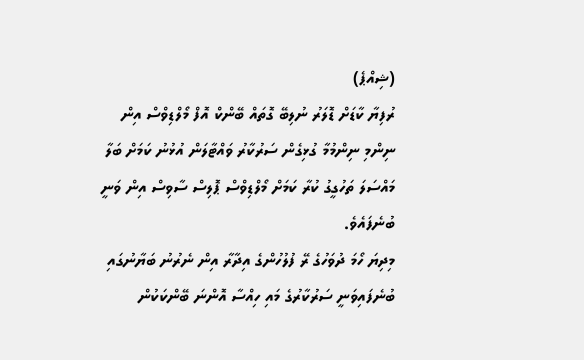(ޝިއްޕެ)
ރުފިޔާ ކާޑަށް ޑޮލަރު ނުލިބޭ ގޮތައް ބޭންކް އޮފް މޯލްޑިވްސް އިން ނިންމި ނިންމުމާ ގުޅިގެން ސަރުކާރު ވައްޓާލަން އުޅުނު ކަމަށް ބަލާ މައްސަލަ ތަހުގީގު ކުރާ ކަމަށް މޯލްޑިވްސް ޕޮލިސް ސާވިސް އިން ވަނީ ބުނެފައެވެ.
މިދިޔަ ހޯމަ ދުވަހުގެ ރޭ ފުލުހުންގެ އިދާރާ އިން ނެރުނު ބަޔާނުގައި ބުނެފައިވަނީ ސަރުކާރުގެ މައި ހިއްސާ އޮންނަ ބޭންކަކުން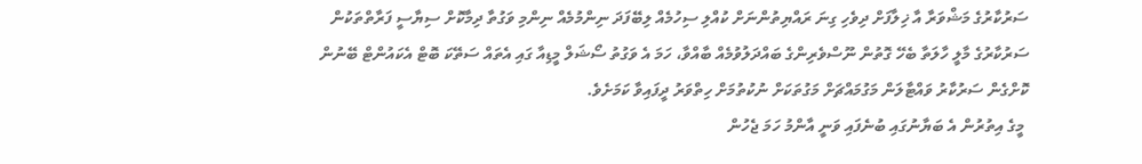ސަރުކާރުގެ މަޝްވަރާ އާ ޚިލާފަށް ދިވެހި ގިނަ ރައްޔިތުންނަށް ކުއްލި ސިހުމެއް ލިބޭފަދަ ނިންމުމެއް ނިންމި ވަގުތާ ދިމާކޮށް ސިޔާސީ ފަރާތްތަކުން ސަރުކާރުގެ މާލީ ހާލަތާ ބެހޭ ގޮތުން ނޫސްވެރިންގެ ބައްދަލުވުމެއް ބާއްވާ، ހަމަ އެ ވަގުތު ސޯޝަލް މީޑިއާ ގައި އެތައް ސަތޭކަ ބޮޓް އެކައުންޓް ބޭނުން ކޮށްގެން ސަރުކާރު ވައްޓާލަން މަގުމައްޗަށް މަގުތަކަށް ނުކުތުމަށް ހިތްވަރު ދީފައިވާ ކަމަށެވެ.
 މީގެ އިތުރުން އެ ބަޔާނުގައި ބުނެފައި ވަނީ އާންމު ހަމަ ޖެހުން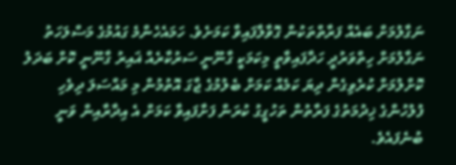ނަގާލުމަށް ބައެއް ފަރާތްތަކުން ގޮވާލާފައިވާ ކަމަށެވެ. ހަމައެހެންމެ ގައުމުގެ މަސްލަހަތު ނަގާލުމަށް ހިތްވަރުދީ ހަދާފައިވާތީ މިކަމަކީ ގާނޫނީ ސަރުކާރެއް ޣައިރު ގާނޫނީ ކޮށް ބަދަލު ކޮށްލުމަށް ކުރެވިގެން ދިޔަ ކަމެއް ކަމަށް ބެލުމުގެ ޖާގަ އޮތުމުން މި މައްސަލަ ދިވެހި ފުލުހުންގެ ޚިދުމަތުގެ ފަރާތުން ތަހުގީގު ކުރަން ފަށާފައިވާ ކަމަށް އެ އިދާރާއިން ވަނީ ބުނެފައެވެ.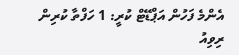އެންމެ ފަހުން އަޕްޑޭޓް ކުރީ: 1 ހަފްތާ ކުރިން
ރިވިއު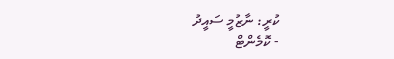ކުރީ: ނާޒުމީ ސައީދު
- ކޮމެންޓް